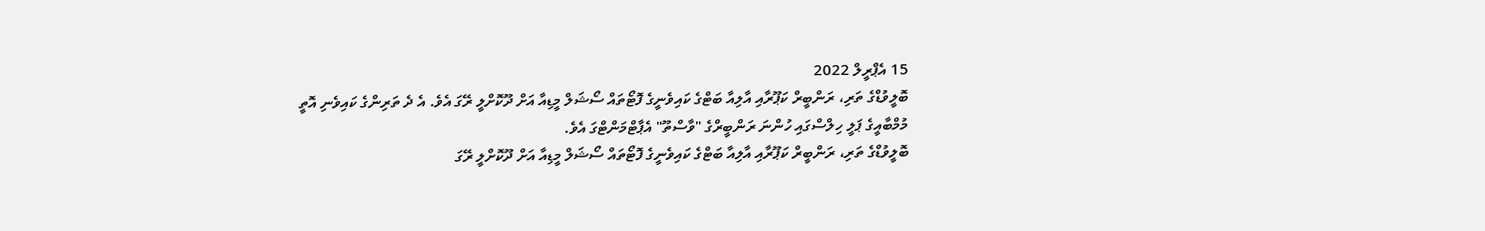15 އެޕްރީލް 2022
ބޮލީވުޑްގެ ތަރި، ރަންބީރް ކަޕޫރާއި އާލިއާ ބަޓްގެ ކައިވެނީގެ ފޮޓޯތައް ސޯޝަލް މީޑިއާ އަށް ދޫކޮށްލީ ރޭގަ އެވެ. އެ ދެ ތަރިންގެ ކައިވެނި އޮތީ މުމްބާއީގެ ޕަލީ ހިލްސްގައި ހުންނަ ރަންބީރްގެ "ވާސްތޫ" އެޕާޓްމަންޓްގަ އެވެ.
ބޮލީވުޑްގެ ތަރި، ރަންބީރް ކަޕޫރާއި އާލިއާ ބަޓްގެ ކައިވެނީގެ ފޮޓޯތައް ސޯޝަލް މީޑިއާ އަށް ދޫކޮށްލީ ރޭގަ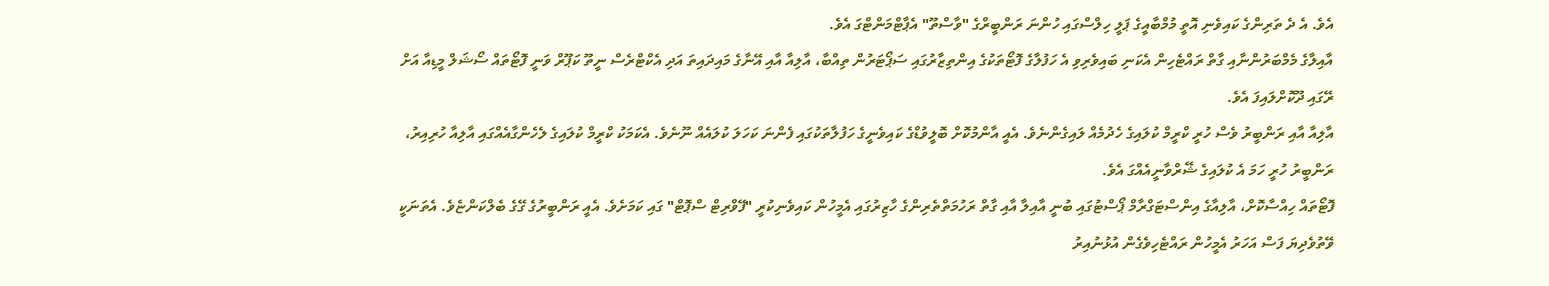އެވެ. އެ ދެ ތަރިންގެ ކައިވެނި އޮތީ މުމްބާއީގެ ޕަލީ ހިލްސްގައި ހުންނަ ރަންބީރްގެ "ވާސްތޫ" އެޕާޓްމަންޓްގަ އެވެ.
އާއިލާގެ މެމްބަރުންނާއި ގާތް ރައްޓެހިން އެކަނި ބައިވެރިވި އެ ހަފުލާގެ ފޮޓޯތަކުގެ އިންތިޒާރުގައި ސަޕޯޓަރުން ތިއްބާ، އާލިއާ އާއި އޭނާގެ މައިދައިތަ އަދި އެކްޓްރެސް ނީތޫ ކަޕޫރް ވަނީ ފޮޓޯތައް ސޯޝަލް މީޑިއާ އަށް ރޭގައި ދޫކޮށްލައިފަ އެވެ.
އާލިއާ އާއި ރަންބީރު ވެސް ހުރީ ކްރީމް ކުލައިގެ ހެދުމެއް ލައިގެންނެވެ. އެއީ އާންމުކޮށް ބޮލީވުޑްގެ ކައިވެނީގެ ހަފުލާތަކުގައި ފެންނަ ކަހަލަ ކުލައެއް ނޫނެވެ. އެކަމަކު ކްރީމް ކުލައިގެ ލެހެންގާއެއްގައި އާލިއާ ހުރިއިރު، ރަންބީރު ހުރީ ހަމަ އެ ކުލައިގެ ޝޭރްވާނީއެއްގަ އެވެ.
ފޮޓޯތައް ހިއްސާކޮށް، އާލިއާގެ އިންސްޓަގްރާމް ޕޯސްޓުގައި ބުނީ އާއިލާ އާއި ގާތް ރަހުމަތްތެރިންގެ ހާޒިރުގައި އެމީހުން ކައިވެނިކުރީ "ފޭވްރިޓް ސްޕޮޓް" ގައި ކަމަށެވެ. އެއީ ރަންބީރުގެ ގޭގެ ބެލްކަންޏެވެ. އެތަނަކީ ވޭތުވެދިޔަ ފަސް އަހަރު އެމީހުން ރައްޓެހިވެގެން އުޅުނުއިރު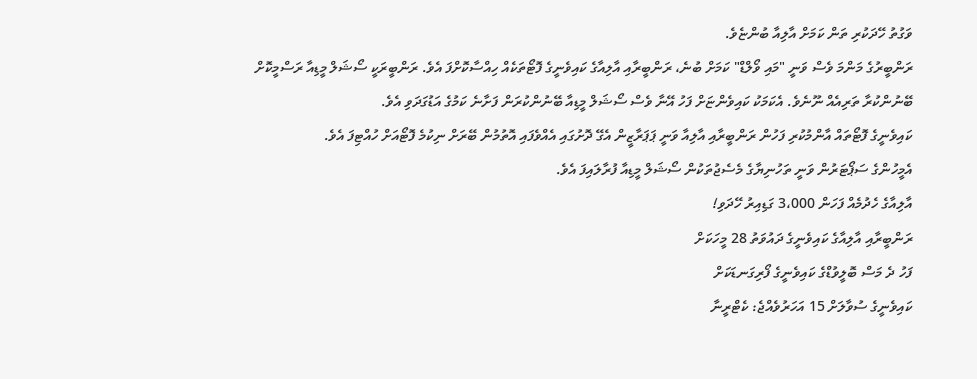ވަގުތު ހޭދަކުރި ތަން ކަމަށް އާލިއާ ބުންޏެވެ.
ރަންބީރުގެ މަންމަ ވެސް ވަނީ "މައި ވޯލްޑް" ކަމަށް ބުނެ، ރަންބީރާއި އާލިއާގެ ކައިވެނީގެ ފޮޓޯތަކެއް ހިއްސާކޮށްފަ އެވެ. ރަންބީރަކީ ސޯޝަލް މީޑިއާ ރަސްމީކޮށް ބޭނުންކުރާ ތަރިއެއް ނޫނެވެ. އެކަމަކު ކައިވެންޏަށް ފަހު އޭނާ ވެސް ސޯޝަލް މީޑިއާ ބޭނުންކުރަން ފަށާނެ ކަމުގެ އަޑުގަދަވި އެވެ.
ކައިވެނީގެ ފޮޓޯތައް އާންމުކުރި ފަހުން ރަންބީރާއި އާލިއާ ވަނީ ޕަޕަރާޒީން އެގޭ ދޮށުގައި އެއްވެފައި އޮތުމުން ބޭރަށް ނިކުމެ ފޮޓޯއަށް ހުއްޓިފަ އެވެ.
އެމީހުންގެ ސަޕޯޓަރުން ވަނީ ތަހުނިޔާގެ މެސެޖުތަކުން ސޯޝަލް މީޑިއާ ފުރާލައިފަ އެވެ.
އާލިއާގެ ހެދުމެއް ފަހަން 3،000 ގަޑިއިރު ހޭދަވި!
ރަންބީރާއި އާލިއާގެ ކައިވެނީގެ ދައުވަތު 28 މީހަކަށް
ފަހު ދެ މަސް ބޮލީވުޑްގެ ކައިވެނީގެ ފޯރިގަނޑަކަށް
ކައިވެނީގެ ސުވާލަށް 15 އަހަރުވެއްޖެ: ކެޓްރީނާ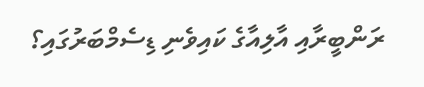ރަންބީރާއި އާލިއާގެ ކައިވެނި ޑިސެމްބަރުގައި؟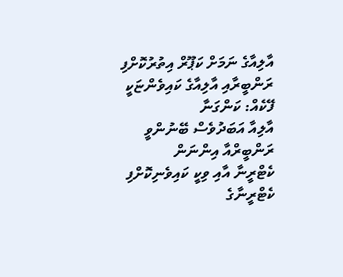އާލިއާގެ ނަމަށް ކަޕޫރް އިތުރުކޮށްފި
ރަންބީރާއި އާލިއާގެ ކައިވެންޏަކީ ފޭކެއް: ކަންގަނާ
އާލިއާ އަބަދުވެސް ބޭނުންވީ ރަންބީރްއާ އިންނަން
ކެޓްރީނާ އާއި ވިކީ ކައިވެނިކޮށްފި
ކެޓްރީނާގެ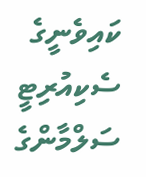ކައިވެނީގެ ސެކިއުރިޓީ ސަލްމާންގެ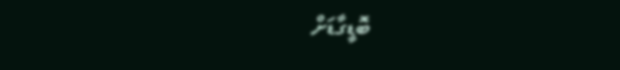ބޮޑީގާޑަށް